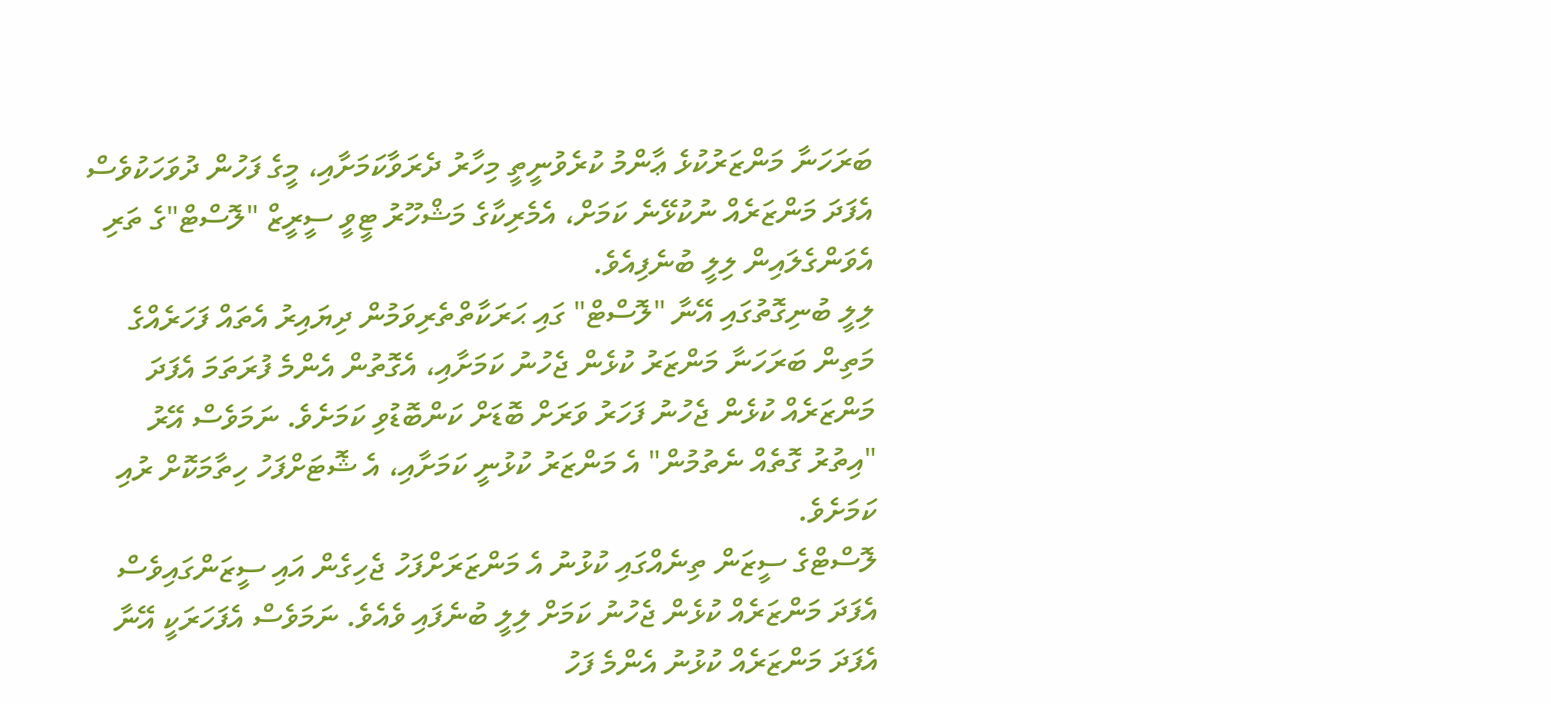ބަރަހަނާ މަންޒަރުކުޅެ ޢާންމު ކުރެވުނީތީ މިހާރު ދެރަވާކަމަށާއި، މީގެ ފަހުން ދުވަހަކުވެސް އެފަދަ މަންޒަރެއް ނުކުޅޭނެ ކަމަށް، އެމެރިކާގެ މަޝްހޫރު ޓީވީ ސީރީޒް "ލޮސްޓް"ގެ ތަރި އެވަންގެލައިން ލިލީ ބުނެފިއެވެ.
ލިލީ ބުނިގޮތުގައި އޭނާ "ލޮސްޓް" ގައި ޙަރަކާތްތެރިވަމުން ދިޔައިރު އެތައް ފަހަރެއްގެ މަތިން ބަރަހަނާ މަންޒަރު ކުޅެން ޖެހުނު ކަމަށާއި، އެގޮތުން އެންމެ ފުރަތަމަ އެފަދަ މަންޒަރެއް ކުޅެން ޖެހުނު ފަހަރު ވަރަށް ބޮޑަށް ކަންބޮޑުވި ކަމަށެވެ. ނަމަވެސް އޭރު "އިތުރު ގޮތެއް ނެތުމުން" އެ މަންޒަރު ކުޅުނީ ކަމަށާއި، އެ ޝޮޓަށްފަހު ހިތާމަކޮށް ރުއި ކަމަށެވެ.
ލޮސްޓްގެ ސީޒަން ތިނެއްގައި ކުޅުނު އެ މަންޒަރަށްފަހު ޖެހިގެން އައި ސީޒަންގައިވެސް އެފަދަ މަންޒަރެއް ކުޅެން ޖެހުނު ކަމަށް ލިލީ ބުނެފައި ވެއެވެ. ނަމަވެސް އެފަހަރަކީ އޭނާ އެފަދަ މަންޒަރެއް ކުޅުނު އެންމެ ފަހު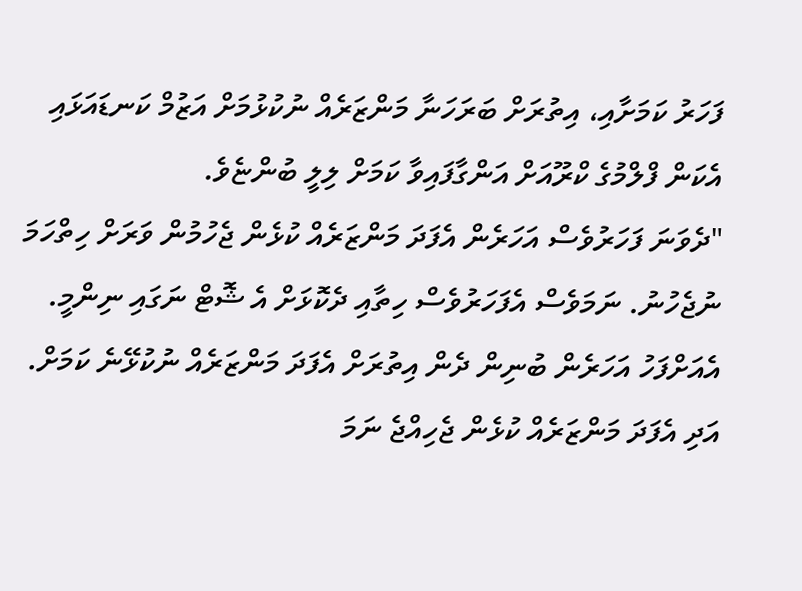ފަހަރު ކަމަށާއި، އިތުރަށް ބަރަހަނާ މަންޒަރެއް ނުކުޅުމަށް އަޒުމް ކަނޑައަޅައި އެކަން ފްލްމުގެ ކްރޫއަށް އަންގާފައިވާ ކަމަށް ލިލީ ބުންޏެވެ.
"ދެވަނަ ފަހަރުވެސް އަހަރެން އެފަދަ މަންޒަރެއް ކުޅެން ޖެހުމުން ވަރަށް ހިތްހަމަ ނުޖެހުނު. ނަމަވެސް އެފަހަރުވެސް ހިތާއި ދެކޮޅަށް އެ ޝޮޓް ނަގައި ނިންމީ. އެއަށްފަހު އަހަރެން ބުނިން ދެން އިތުރަށް އެފަދަ މަންޒަރެއް ނުކުޅޭނެ ކަމަށް. އަދި އެފަދަ މަންޒަރެއް ކުޅެން ޖެހިއްޖެ ނަމަ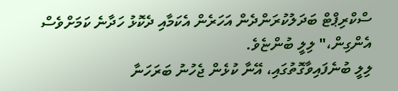ސްކްރިޕްޓް ބަދަލުކުރަންދެން އަހަރެން އެކަމާއި ދެކޮޅު ހަދާނެ ކަމަށްވެސް އެންގިން،" ލިލީ ބުންޏެވެ.
ލިލީ ބުނެފައިވާގޮތުގައި، އޭނާ ކުޅެން ޖެހުނު ބަރަހަނާ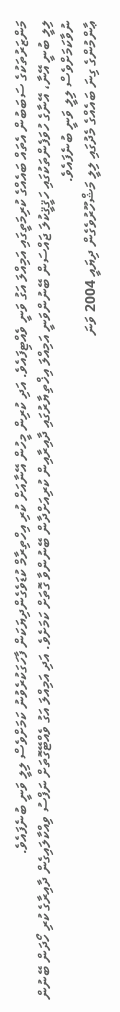މަންޒަރުތަކުގެ ސަބަބުން އެތައް ބައެއްގެ ކުރިމަތީގައި އަމިއްލަ އަގު ވަނީ ވެއްޓިފައެވެ. އަދި ކުރިން މީހުން އޭނާއަށް ކުރި އިހްތިރާމް ކުޑަވެގެންދިޔަކަން ފާހަގަކުރެވުނު ކަމަށްވެސް ލިލީ ވަނީ ބުނެފައެވެ.
ލިލީ ބުނީ އޭނާ، އޭނާގެ ހުވަފެންތަކުގައި ހަޤީޤީކުލަ ޖައްސަން ބޭނުންވަނީ އަމިއްލަ އިޚްތިޔާރުގައި ދާއިރާއިން ކުރިއަށްދާން ބޭނުންވާ ގޮތަށް ކަމަށެވެ. އަދި އަމިއްލަ އަގު ވެއްޓޭގޮތަށް ނަފްސު ވިއްކާލައިގެން ދާއިރާގެ ކުރި ހޯދަން ބޭނުން ނުވާކަމަށްވެސް ލިލީ ވަނީ ބުނެފައެވެ.
ޢާންމުންގެ ގިނަ ބައެއްގެ މެދުގައި ލިލީ މަޝްހޫރުވެގެން ދިޔައީ 2004 ވަނަ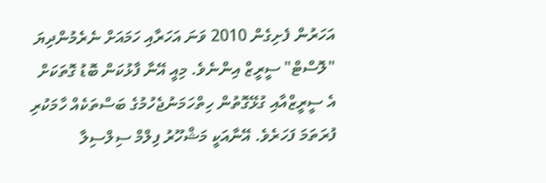އަހަރުން ފެށިގެން 2010 ވަނަ އަހަރާއި ހަމައަށް ނެރެމުންދިޔަ "ލޮސްޓް" ސީރީޒް އިންނެވެ. މިއީ އޭނާ ފާޅުކަން ބޮޑު ގޮތަކަށް އެ ސީރީޒްއާއި ގުޅޭގޮތުން ހިތްހަމަނުޖެހުމުގެ ބަސްތަކެއް ހާމަކުރި ފުރަތަމަ ފަހަރެވެ. އޭނާއަކީ މަޝްހޫރު ފިލްމް ސިލްސިލާ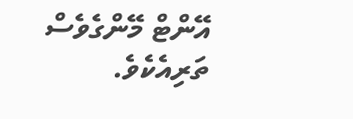އޭންޓް މޭންގެވެސް ތަރިއެކެވެ.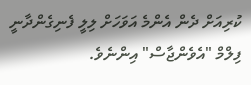ކުރިއަށް ދެން އެންމެ އަވަހަށް ލިލީ ފެނިގެންދާނީ ފިލްމް "އެވެންޖާސް" އިންނެވެ.